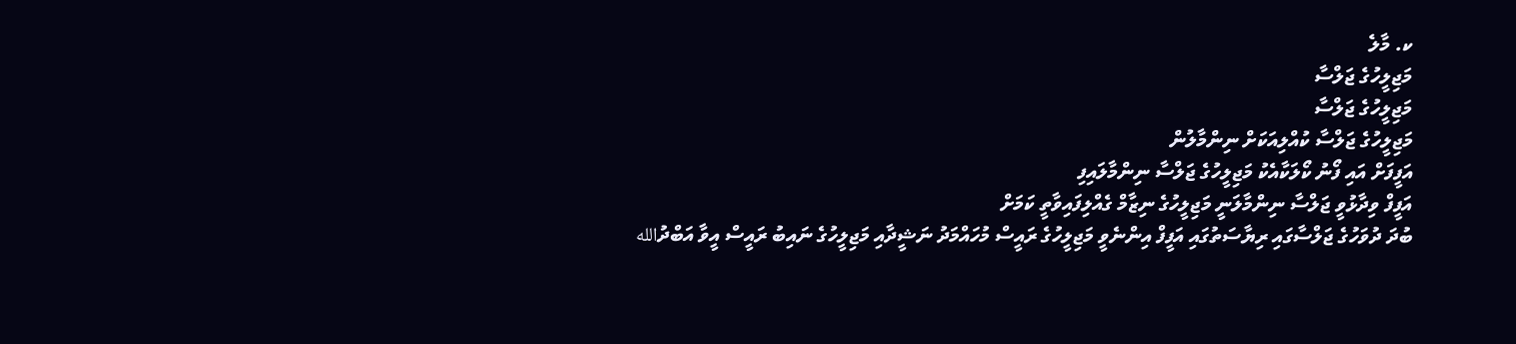ކ. މާލެ
މަޖިލީހުގެ ޖަލްސާ
މަޖިލީހުގެ ޖަލްސާ
މަޖިލީހުގެ ޖަލްސާ ކުއްލިއަކަށް ނިންމާލުން
އަފީފަށް އައި ފޯނު ކޯލަކާއެކު މަޖިލީހުގެ ޖަލްސާ ނިންމާލައިފި
އަފީފް ވިދާޅުވީ ޖަލްސާ ނިންމާލަނީ މަޖިލީހުގެ ނިޒާމް ގެއްލިފައިވާތީ ކަމަށް
ބުދަ ދުވަހުގެ ޖަލްސާގައި ރިޔާސަތުގައި އަފީފް އިންނެވީ މަޖިލީހުގެ ރައީސް މުހައްމަދު ނަޝީދާއި މަޖިލީހުގެ ނައިބު ރައީސް އީވާ އަބްދުالله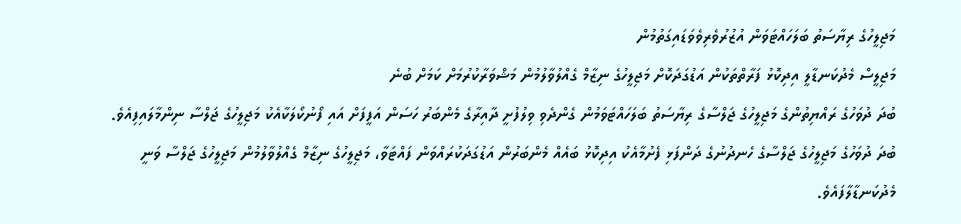މަޖިލީހުގެ ރިޔާސަތު ބަލަހައްޓަވަން އުޒުރުވެރިވެވަޑައިގަތުމުން
މަޖިލީސް މެދުކަނޑާލީ އިދިކޮޅު ފަރާތްތަކުން އަޑުގަދަކޮށް މަޖިލީހުގެ ނިޒާމް ގެއްލުވާލުމުން މަޝްވަރާކުރުމަށް ކަމަށް ބުނެ
ބުދަ ދުވަހުގެ ރައްޔިތުންގެ މަޖިލީހުގެ ޖަލްސާގެ ރިޔާސަތު ބަލަހައްޓަވަމުން ގެންދެވި ވިލުފުށީ ދާއިރާގެ މެންބަރު ހަސަން އަފީފަށް އައި ފޯނުކޯލަކާއެކު މަޖިލީހުގެ ޖަލްސާ ނިންމާލައިފިއެވެ.
ބުދަ ދުވަހުގެ މަޖިލީހުގެ ޖަލްސާގެ ހެނދުނުގެ ދަންފަޅި ފެށުމާއެކު އިދިކޮޅު ބައެއް މެންބަރުން އަޑުގަދަކުރައްވަން ފައްޓަވާ، މަޖިލީހުގެ ނިޒާމް ގެއްލުވާލުމުން މަޖިލީހުގެ ޖަލްސާ ވަނީ މެދުކަނޑާލާފައެވެ.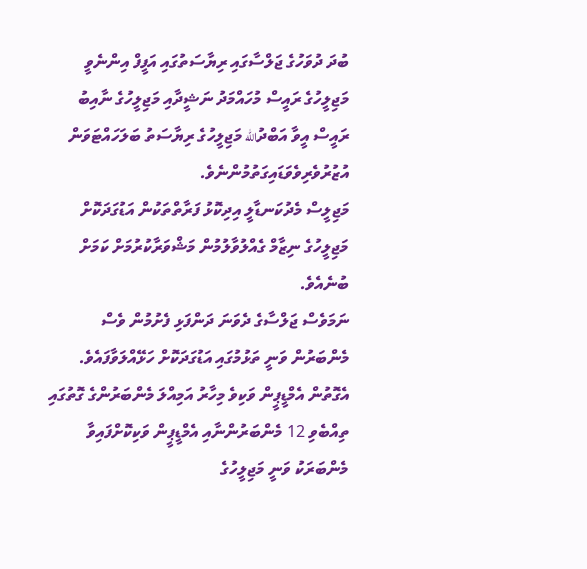ބުދަ ދުވަހުގެ ޖަލްސާގައި ރިޔާސަތުގައި އަފީފް އިންނެވީ މަޖިލީހުގެ ރައީސް މުހައްމަދު ނަޝީދާއި މަޖިލީހުގެ ނާއިބު ރައީސް އީވާ އަބްދުالله މަޖިލީހުގެ ރިޔާސަތު ބަލަހައްޓަވަން އުޒުރުވެރިވެވަޑައިގަތުމުންނެވެ.
މަޖިލީސް މެދުކަނޑާލީ އިދިކޮޅު ފަރާތްތަކުން އަޑުގަދަކޮށް މަޖިލީހުގެ ނިޒާމް ގެއްލުވާލުމުން މަޝްވަރާކުރުމަށް ކަމަށް ބުނެއެވެ.
ނަމަވެސް ޖަލްސާގެ ދެވަނަ ދަންފަޅި ފެށުމުން ވެސް މެންބަރުން ވަނީ ތަޅުމުގައި އަޑުގަދަކޮށް ހަޅޭއްލަވާފައެވެ.
އެގޮތުން އެމްޑީޕީން ވަކިވެ މިހާރު އަމިއްލަ މެންބަރުންގެ ގޮތުގައި ތިއްބެވި 12 މެންބަރުންނާއި އެމްޑީޕީން ވަކިކޮށްފައިވާ މެންބަރަކު ވަނީ މަޖިލީހުގެ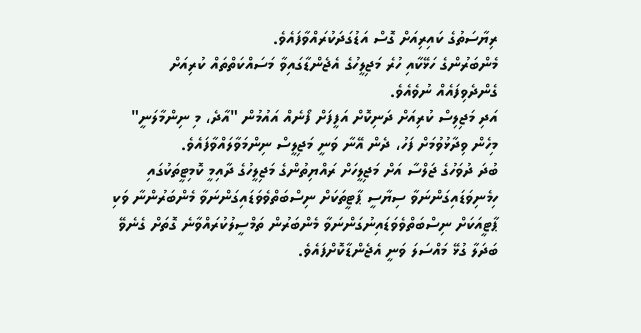ރިޔާސަތުގެ ކައިރިއަށް ގޮސް އަޑުގަދަކުރައްވާފައެވެ.
މެންބަރުންގެ ހަޅޭކާއި ހުރެ މަޖިލީހުގެ އެޖެންޑާގައިވާ މަސައްކަތްތައް ކުރިއަށް ގެންދެވިފައެއް ނުވެއެވެ.
އަދި މަޖިލިސް ކުރިއަށް ދަނިކޮށް އަފީފަށް ފޯނެއް އައުމުން "އާދެ، މި ނިންމާލަނީ" މިހެން ވިދާޅުވުމަށް ފަހު، ދެން އޭނާ ވަނީ މަޖިލީސް ނިންމަވާލައްވާފައެވެ.
ބުދަ ދުވަހުގެ ޖަލްސާ އަށް މަޖިލީހަށް ރައްޔިތުންގެ މަޖިލީހުގެ ދާއިމީ ކޮމިޓީތަކުގައި ހިމެނިވަޑައިގަންނަވާ ސިޔާސީ ޕާޓީތަކަށް ނިސްބަތްވެވަޑައިގަންނަވާ މެންބަރުންނާ ވަކި ޕާޓީއަކަށް ނިސްބަތްވެވަޑައިނުގަންނަވާ މެންބަރުން ތަމްސީލުކުރައްވާނެ ގޮތަށް ގެނެވޭ ބަދަލާ ގުޅޭ މައްސަލަ ވަނީ އެޖެންޑާކޮށްފައެވެ.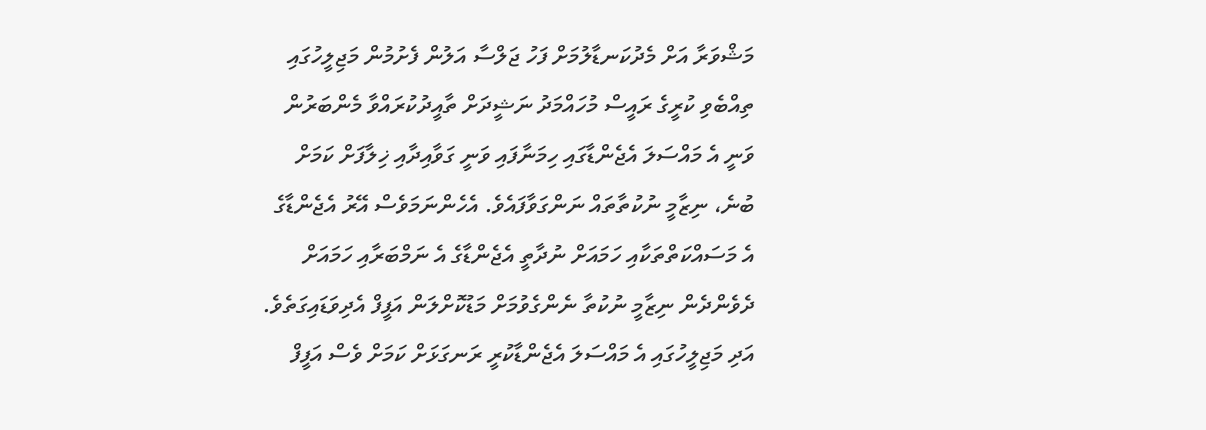މަޝްވަރާ އަށް މެދުކަނޑާލުމަށް ފަހު ޖަލްސާ އަލުން ފެށުމުން މަޖިލީހުގައި ތިއްބެވި ކުރީގެ ރައީސް މުހައްމަދު ނަޝީދަށް ތާއީދުކުރައްވާ މެންބަރުން ވަނީ އެ މައްސަލަ އެޖެންޑާގައި ހިމަނާފައި ވަނީ ގަވާއިދާއި ޚިލާފަށް ކަމަށް ބުނެ، ނިޒާމީ ނުކުތާތައް ނަންގަވާފައެވެ. އެހެންނަމަވެސް އޭރު އެޖެންޑާގެ އެ މަސައްކަތްތަކާއި ހަމައަށް ނުދާތީ އެޖެންޑާގެ އެ ނަމްބަރާއި ހަމައަށް ދެވެންދެން ނިޒާމީ ނުކުތާ ނެންގެވުމަށް މަޑުކޮށްލަން އަފީފް އެދިވަޑައިގަތެވެ. އަދި މަޖިލީހުގައި އެ މައްސަލަ އެޖެންޑާކުރީ ރަނގަޅަށް ކަމަށް ވެސް އަފީފް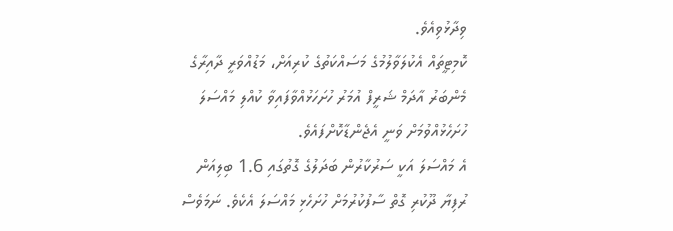ވިދާޅުވިއެވެ.
ކޮމިޓީތައް އެކުލަވާލުމުގެ މަސައްކަތުގެ ކުރިއަށް، މަޑުއްވަރީ ދާއިރާގެ މެންބަރު އާދަމް ޝަރީފް އުމަރު ހުށަހަޅުއްވާފައިވާ ކުއްލި މައްސަލަ ހުށަހެޅުއްވުމަށް ވަނީ އެޖެންޑާކޮށްފައެވެ.
އެ މައްސަލަ އަކީ ސަރުކާރުން ބަދަލުގެ ގޮތުގައި 1.6 ބިލިއަން ރުފިޔާ ދޫކުރި ގޮތް ސާފުކުރުމަށް ހުށަހެޅި މައްސަލަ އެކެވެ. ނަމަވެސް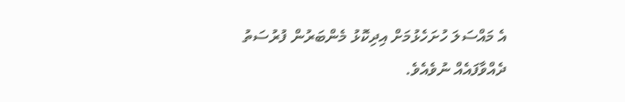އެ މައްސަލަ ހުށަހެޅުމަށް އިދިކޮޅު މެންބަރުން ފުރުސަތު ދެއްވާފައެއް ނުވެއެވެ.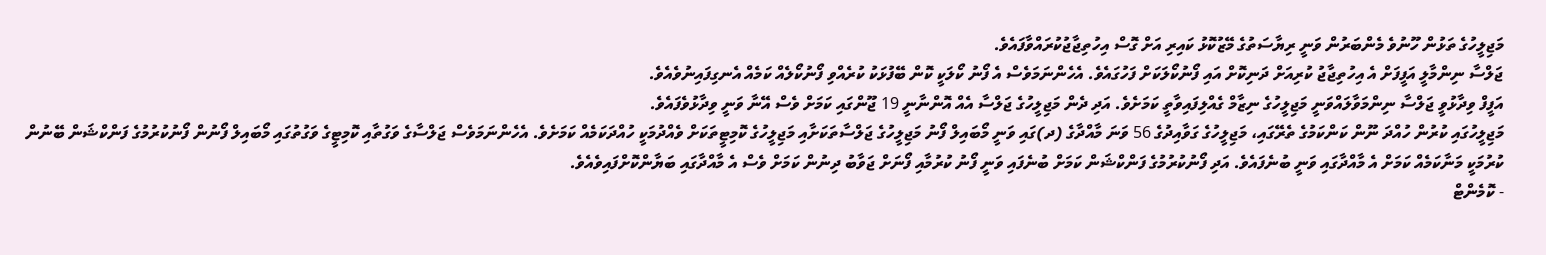މަޖިލީހުގެ ތަޅުން ހޫނުވެ މެންބަރުން ވަނީ ރިޔާސަތުގެ މޭޒުކޮޅު ކައިރި އަށް ގޮސް އިހުތިޖާޖުކުރައްވާފައެވެ.
ޖަލްސާ ނިންމާލީ އަފީފަށް އެ އިހުތިޖާޖު ކުރިއަށް ދަނިކޮށް އައި ފޯނުކޯލަކަށް ފަހުގައެވެ. އެހެންނަމަވެސް އެ ފޯނު ކޯލަކީ ކޮން ބޭފުޅަކު ކުރެއްވި ފޯނުކޯލެއް ކަމެއް އެނގިފައިނުވެއެވެ.
އަފީފް ވިދާޅުވީ ޖަލްސާ ނިންމަވާލައްވަނީ މަޖިލީހުގެ ނިޒާމް ގެއްލިފައިވާތީ ކަމަށެވެ. އަދި ދެން މަޖިލީހުގެ ޖަލްސާ އެއް އޮންނާނީ 19 ޖޫންގައި ކަމަށް ވެސް އޭނާ ވަނީ ވިދާޅުވެފައެވެ.
މަޖިލީހުގައި ކުރުން ހުއްދަ ނޫން ކަންކަމުގެ ތެރޭގައި، މަޖިލީހުގެ ގަވާއިދުގެ 56 ވަނަ މާއްދާގެ (ދ)ގައި ވަނީ މޯބައިލް ފޯނު މަޖިލީހުގެ ޖަލްސާތަކަށާއި މަޖިލީހުގެ ކޮމިޓީތަކަށް ވެއްދުމަކީ ހުއްދަކަމެއް ކަމަށެވެ. އެހެންނަމަވެސް ޖަލްސާގެ ވަގުތާއި ކޮމިޓީގެ ވަގުތުގައި މޯބައިލް ފޯނުން ފޯނުކުރުމުގެ ފަންކްޝަން ބޭނުން ކުރުމަކީ މަނާކަމެއް ކަމަށް އެ މާއްދާގައި ވަނީ ބުނެފައެވެ. އަދި ފޯނުކުރުމުގެ ފަންކްޝަން ކަމަށް ބުނެފައި ވަނީ ފޯނު ކުރުމާއި ފޯނަށް ޖަވާބު ދިނުން ކަމަށް ވެސް އެ މާއްދާގައި ބަޔާންކޮށްފައިވެއެވެ.
- ކޮމެންޓް